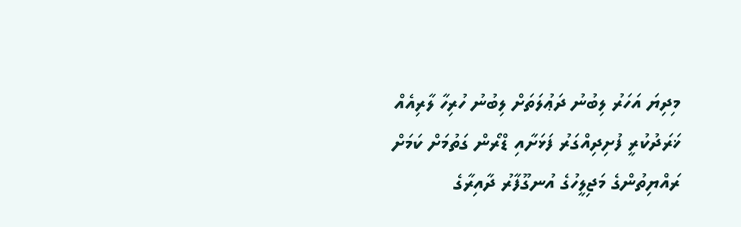މިދިޔަ އަހަރު ލިބުނު ދަޢުލަތަށް ލިބުނު ހުރިހާ ލާރިއެއް ޚަރަދުކުރީ ފުށިދިއްގަރު ފަޅަށާއި ޑްރޯން ގަތުމަށް ކަމަށް ރައްޔިތުންގެ މަޖިލީހުގެ އުނގޫފާރު ދާއިރާގެ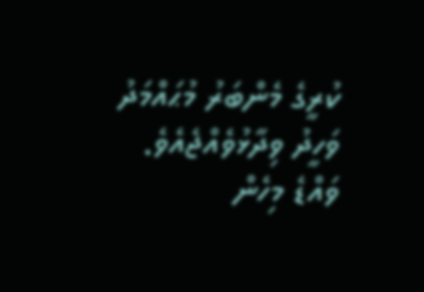ކުރީގެ މެންބަރު މުޙައްމަދު ވަހީދު ވިދާޅުވެއްޖެއެވެ.
ވައްޑެ މިހެން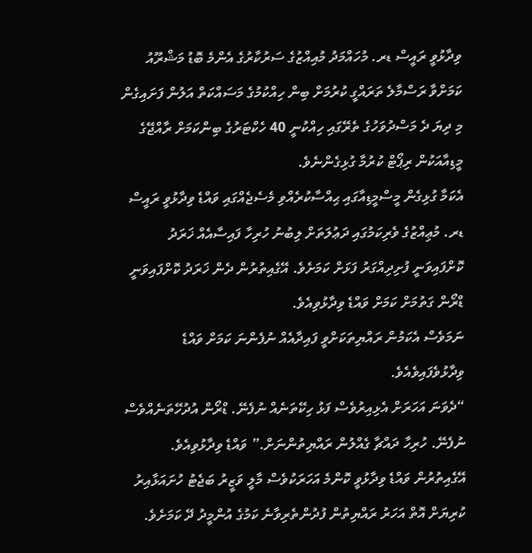ވިދާޅުވީ ރައީސް ޑރ. މުހައްމަދު މުއިއްޒުގެ ސަރުކާރުގެ އެންމެ ބޮޑު މަޝްރޫއު ކަމަށްވާ ރަސްމާލެ ތަރައްގީ ކުރުމަށް ބިން ހިއްކުމުގެ މަސައްކަތް އަލުން ފަށައިގެން މި ދިޔަ ދެ މަސްދުވަހުގެ ތެރޭގައި ހިއްކުނީ 40 ހެކްޓަރުގެ ބިންކަމަށް ރާއްޖޭގެ މީޑިއާއަކުން ރިޕޯޓް ކުރުމާ ގުޅިގެންނެވެ.
އެކަމާ ގުޅިގެން މީސްމީޑިއާގައި ޙިއްސާކުރެއްވި މެސެޖެއްގައި ވައްޑެ ވިދާޅުވީ ރައީސް ޑރ. މުޢިއްޒުގެ ވެރިކަމުގައި ދަޢުލަތަށް ލިބުނު ހުރިހާ ފައިސާއެއް ޚަރަދު ކޮށްފައިވަނީ ފުށިދިއްގަރު ފަޅަށް ކަމަށެވެ. އޭގެއިތުރުން ދެން ޚަރަދު ކޮށްފައިވަނީ ޑްރޯން ގަތުމަށް ކަމަށް ވައްޑެ ވިދާޅުވިއެވެ.
ނަމަވެސް އެކަމުން ރައްޔިތަކަށްވީ ފައިދާއެއް ނުފެންނަ ކަމަށް ވައްޑެ ވިދާޅުވެފައިވެއެވެ.
“ދެވަނަ އަހަރަށް އެޅިއިރުވެސް ފަޅު ހިކޭތަނެއް ނުފެނޭ. ޑްރޯން އުދުހޭތަނެއްވެސް ނުފެނޭ. ހުރިހާ ދައްޗާ ގެއްލުން ރައްޔިތުންނަށް.” ވައްޑެ ވިދާޅުވިއެވެ.
އޭގެއިތުރުން ވައްޑެ ވިދާޅުވީ ކޮންމެ އަހަރަކުވެސް މާލީ ވަޒީރު ބަޖެޓު ހުށައަޅާއިރު ކުރިޔަށް އޮތް އަހަރު ރައްޔިތުން ފުދުންތެރިވާނެ ކަމުގެ އުންމީދު ދޭ ކަމަށެވެ.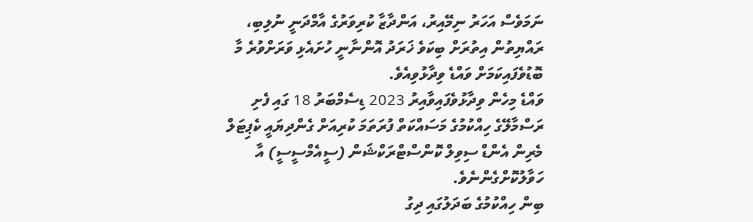ނަމަވެސް އަހަރު ނިމޭއިރު، އަންދާޒާ ކުރިވަރުގެ އާމްދަނީ ނުލިބި، ރައްޔިތުން އިތުރަށް ބިކަވެ ޚަރަދު އޮންނާނީ ހުށައެޅި ވަރަށްވުރެ މާ ބޮޑުވެފައިކަމަށް ވައްޑެ ވިދާޅުވިއެވެ.
ވައްޑެ މިހެން ވިދާޅުވެފައިވާއިރު 2023 ޑިސެމްބަރު 18 ގައި ފެށި ރަސްމާލޭގެ ހިއްކުމުގެ މަސައްކަތް ފުރަތަމަ ކުރިއަށް ގެންދިޔައީ ކެޕިޓަލް މެރިން އެންޑް ސިވިލް ކޮންސްޓްރަކްޝަން (ސީއެމްސީސީ) އާ ހަވާލުކޮށްގެންނެވެ.
ބިން ހިއްކުމުގެ ބަދަލުގައި ދިގު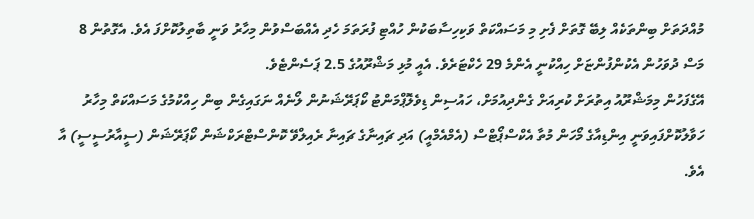މުއްދަތަށް ބިންތަކެއް ލިބޭ ގޮތަށް ފެށި މި މަސައްކަތް ވަކިހިސާބަކުން ހުއްޓި ފުރަތަމަ ހެދި އެއްބަސްވުން މިހާރު ވަނީ ބާތިލުކޮށްފަ އެވެ. އެގޮތުން 8 މަސް ދުވަހުން އެކުންފުންޏަށް ހިއްކުނީ އެންމެ 29 ހެކްޓަރެވެ. އެއީ މުޅި މަޝްރޫއުގެ 2.5 ޕަސެންޓެވެ.
އޭގެފަހުން މިމަޝްރޫއު އިތުރަށް ކުރިއަށް ގެންދިއުމަށް، ހައުސިން ޑިވެލޮޕްމަންޓު ކޯޕަރޭޝަނުން ލޯނެއް ނަގައިގެން ބިން ހިއްކުމުގެ މަސައްކަތް މިހާރު ހަވާލުކޮށްފައިވަނީ އިންޑިއާގެ މޯހަން މުތާ އެކްސްޕޯޓްސް (އެމްއެމްއީ) އަދި ޗައިނާގެ ޗައިނާ ރެއިލްވޭ ކޮންސްޓްރަކްޝަން ކޯޕަރޭޝަން (ސީއާރުސީސީ) އާ އެވެ.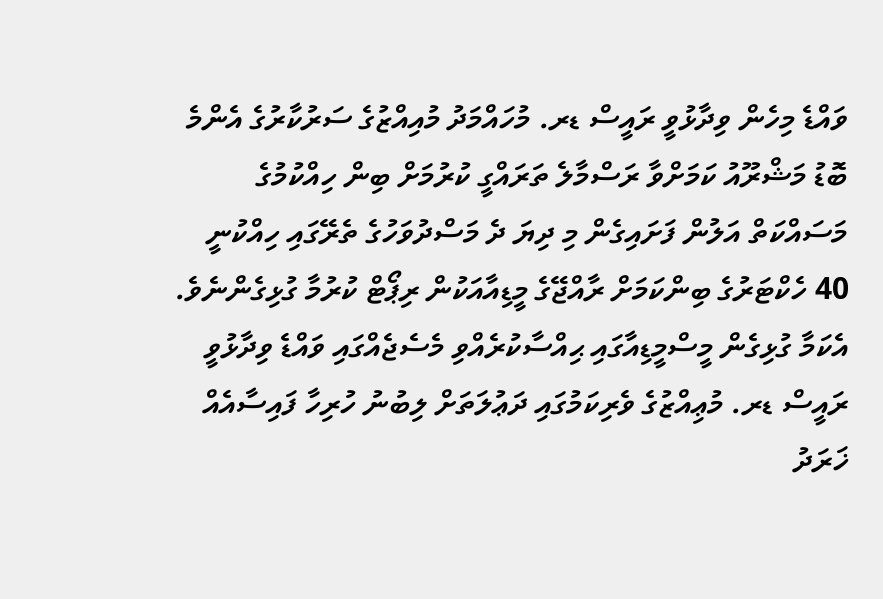ވައްޑެ މިހެން ވިދާޅުވީ ރައީސް ޑރ. މުހައްމަދު މުއިއްޒުގެ ސަރުކާރުގެ އެންމެ ބޮޑު މަޝްރޫއު ކަމަށްވާ ރަސްމާލެ ތަރައްގީ ކުރުމަށް ބިން ހިއްކުމުގެ މަސައްކަތް އަލުން ފަށައިގެން މި ދިޔަ ދެ މަސްދުވަހުގެ ތެރޭގައި ހިއްކުނީ 40 ހެކްޓަރުގެ ބިންކަމަށް ރާއްޖޭގެ މީޑިއާއަކުން ރިޕޯޓް ކުރުމާ ގުޅިގެންނެވެ.
އެކަމާ ގުޅިގެން މީސްމީޑިއާގައި ޙިއްސާކުރެއްވި މެސެޖެއްގައި ވައްޑެ ވިދާޅުވީ ރައީސް ޑރ. މުޢިއްޒުގެ ވެރިކަމުގައި ދަޢުލަތަށް ލިބުނު ހުރިހާ ފައިސާއެއް ޚަރަދު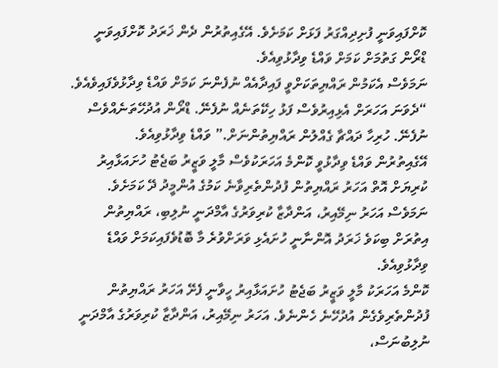ކޮށްފައިވަނީ ފުށިދިއްގަރު ފަޅަށް ކަމަށެވެ. އޭގެއިތުރުން ދެން ޚަރަދު ކޮށްފައިވަނީ ޑްރޯން ގަތުމަށް ކަމަށް ވައްޑެ ވިދާޅުވިއެވެ.
ނަމަވެސް އެކަމުން ރައްޔިތަކަށްވީ ފައިދާއެއް ނުފެންނަ ކަމަށް ވައްޑެ ވިދާޅުވެފައިވެއެވެ.
“ދެވަނަ އަހަރަށް އެޅިއިރުވެސް ފަޅު ހިކޭތަނެއް ނުފެނޭ. ޑްރޯން އުދުހޭތަނެއްވެސް ނުފެނޭ. ހުރިހާ ދައްޗާ ގެއްލުން ރައްޔިތުންނަށް.” ވައްޑެ ވިދާޅުވިއެވެ.
އޭގެއިތުރުން ވައްޑެ ވިދާޅުވީ ކޮންމެ އަހަރަކުވެސް މާލީ ވަޒީރު ބަޖެޓު ހުށައަޅާއިރު ކުރިޔަށް އޮތް އަހަރު ރައްޔިތުން ފުދުންތެރިވާނެ ކަމުގެ އުންމީދު ދޭ ކަމަށެވެ. ނަމަވެސް އަހަރު ނިމޭއިރު، އަންދާޒާ ކުރިވަރުގެ އާމްދަނީ ނުލިބި، ރައްޔިތުން އިތުރަށް ބިކަވެ ޚަރަދު އޮންނާނީ ހުށައެޅި ވަރަށްވުރެ މާ ބޮޑުވެފައިކަމަށް ވައްޑެ ވިދާޅުވިއެވެ.
ކޮންމެ އަހަރަކު މާލީ ވަޒީރު ބަޖެޓު ހުށައަޅާއިރު ހީވާނީ ފެށޭ އަހަރު ރައްޔިތުން ފުދުންތެރިވެގެން އުދުހޭނެ ހެންނެވެ. އަހަރު ނިމޭއިރު، އަންދާޒާ ކުރިވަރުގެ އާމްދަނީ ނުލިބުނަސް،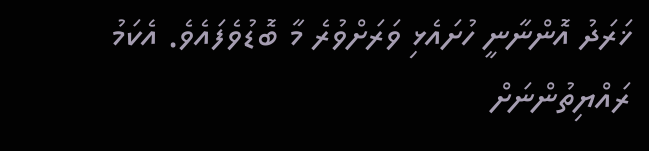ޚަރަދު އޮންނާނީ ހުށައެޅި ވަރަށްވުރެ މާ ބޮޑުވެފައެވެ. އެކަމު ރައްޔިތުންނަށް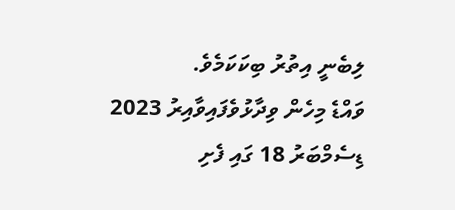ލިބެނީ އިތުރު ބިކަކަމެވެ.
ވައްޑެ މިހެން ވިދާޅުވެފައިވާއިރު 2023 ޑިސެމްބަރު 18 ގައި ފެށި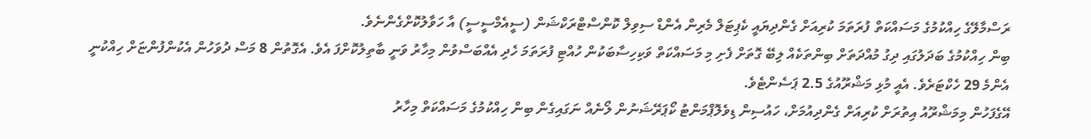ރަސްމާލޭގެ ހިއްކުމުގެ މަސައްކަތް ފުރަތަމަ ކުރިއަށް ގެންދިޔައީ ކެޕިޓަލް މެރިން އެންޑް ސިވިލް ކޮންސްޓްރަކްޝަން (ސީއެމްސީސީ) އާ ހަވާލުކޮށްގެންނެވެ.
ބިން ހިއްކުމުގެ ބަދަލުގައި ދިގު މުއްދަތަށް ބިންތަކެއް ލިބޭ ގޮތަށް ފެށި މި މަސައްކަތް ވަކިހިސާބަކުން ހުއްޓި ފުރަތަމަ ހެދި އެއްބަސްވުން މިހާރު ވަނީ ބާތިލުކޮށްފަ އެވެ. އެގޮތުން 8 މަސް ދުވަހުން އެކުންފުންޏަށް ހިއްކުނީ އެންމެ 29 ހެކްޓަރެވެ. އެއީ މުޅި މަޝްރޫއުގެ 2.5 ޕަސެންޓެވެ.
އޭގެފަހުން މިމަޝްރޫއު އިތުރަށް ކުރިއަށް ގެންދިއުމަށް، ހައުސިން ޑިވެލޮޕްމަންޓު ކޯޕަރޭޝަނުން ލޯނެއް ނަގައިގެން ބިން ހިއްކުމުގެ މަސައްކަތް މިހާރު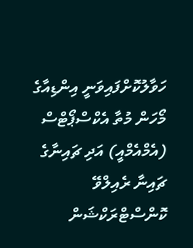ހަވާލުކޮށްފައިވަނީ އިންޑިއާގެ މޯހަން މުތާ އެކްސްޕޯޓްސް (އެމްއެމްއީ) އަދި ޗައިނާގެ ޗައިނާ ރެއިލްވޭ ކޮންސްޓްރަކްޝަން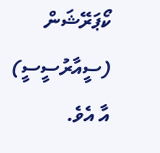ކޯޕަރޭޝަން (ސީއާރުސީސީ) އާ އެވެ.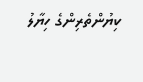ކިޔުންތެރިންގެ ހިޔާލު